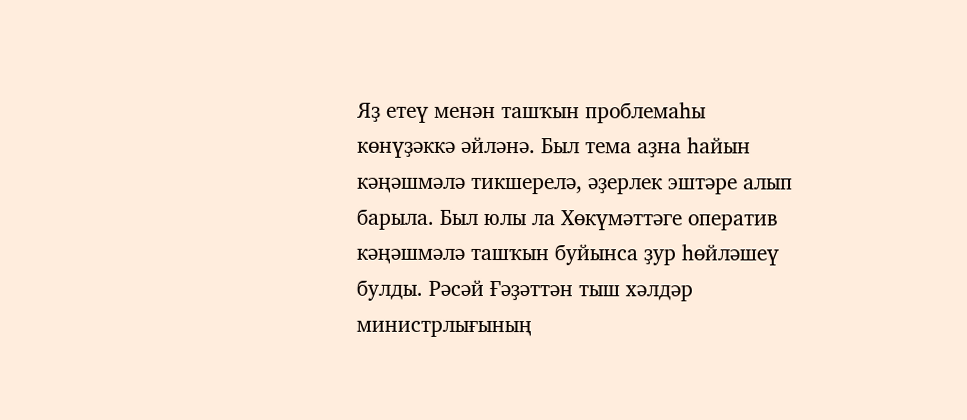Яҙ етеү менән ташҡын проблемаһы көнүҙәккә әйләнә. Был тема аҙна һайын кәңәшмәлә тикшерелә, әҙерлек эштәре алып барыла. Был юлы ла Хөкүмәттәге оператив кәңәшмәлә ташҡын буйынса ҙур һөйләшеү булды. Рәсәй Ғәҙәттән тыш хәлдәр министрлығының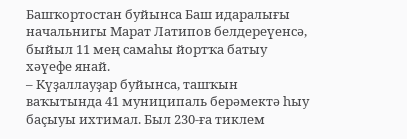Башҡортостан буйынса Баш идаралығы начальнигы Марат Латипов белдереүенсә, быйыл 11 мең самаһы йортҡа батыу хәүефе янай.
– Күҙаллауҙар буйынса, ташҡын ваҡытында 41 муниципаль берәмектә һыу баҫыуы ихтимал. Был 230-ға тиклем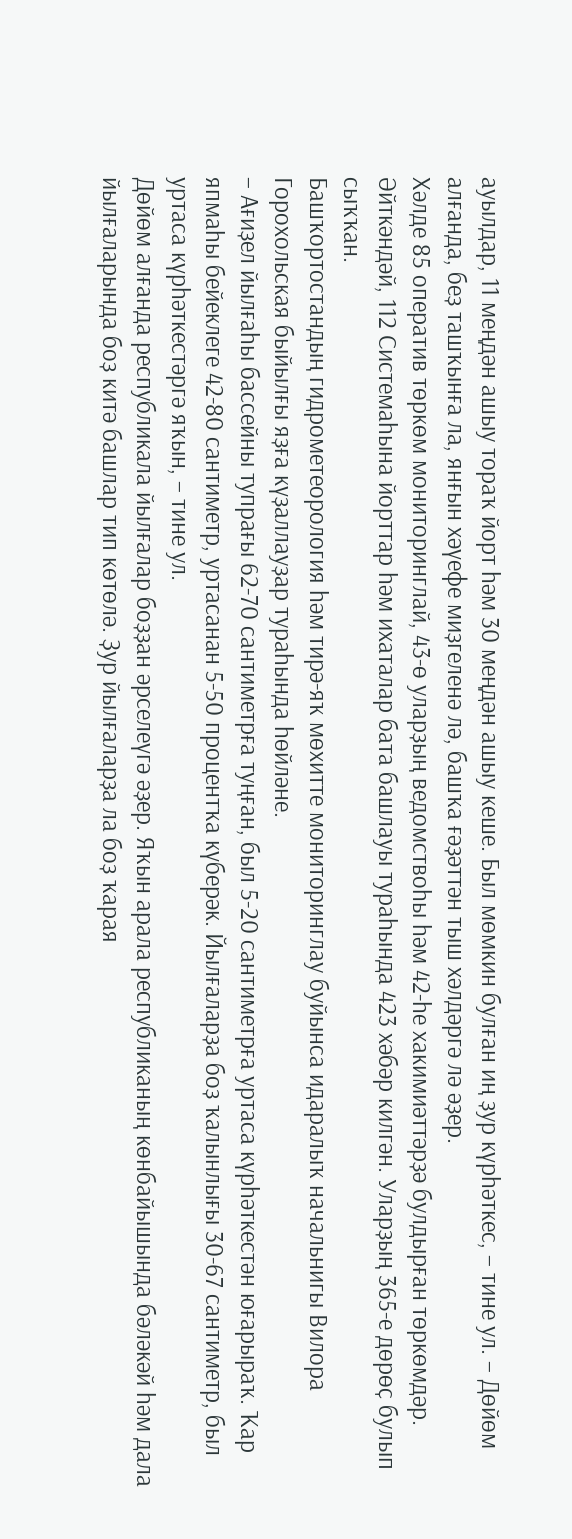ауылдар, 11 меңдән ашыу тораҡ йорт һәм 30 меңдән ашыу кеше. Был мөмкин булған иң ҙур күрһәткес, – тине ул. – Дөйөм алғанда, беҙ ташҡынға ла, янғын хәүефе миҙгеленә лә, башҡа ғәҙәттән тыш хәлдәргә лә әҙер.
Хәлде 85 оператив төркөм мониторинглай, 43-ө уларҙың ведомствоһы һәм 42-һе хакимиәттәрҙә булдырған төркөмдәр.
Әйткәндәй, 112 Системаһына йорттар һәм ихаталар бата башлауы тураһында 423 хәбәр килгән. Уларҙың 365-е дөрөҫ булып сыҡҡан.
Башҡортостандың гидрометеорология һәм тирә-яҡ мөхитте мониторинглау буйынса идаралыҡ начальнигы Вилора Горохольская быйылғы яҙға күҙаллауҙар тураһында һөйләне.
– Ағиҙел йылғаһы бассейны тупрағы 62-70 сантиметрға туңған, был 5-20 сантиметрға уртаса күрһәткестән юғарыраҡ. Ҡар япмаһы бейеклеге 42-80 сантиметр, уртасанан 5-50 процентҡа күберәк. Йылғаларҙа боҙ ҡалынлығы 30-67 сантиметр, был уртаса күрһәткестәргә яҡын, – тине ул.
Дөйөм алғанда республикала йылғалар боҙҙан әрселеүгә әҙер. Яҡын арала республиканың көнбайышында бәләкәй һәм дала йылғаларында боҙ китә башлар тип көтөлә. Ҙур йылғаларҙа ла боҙ ҡарая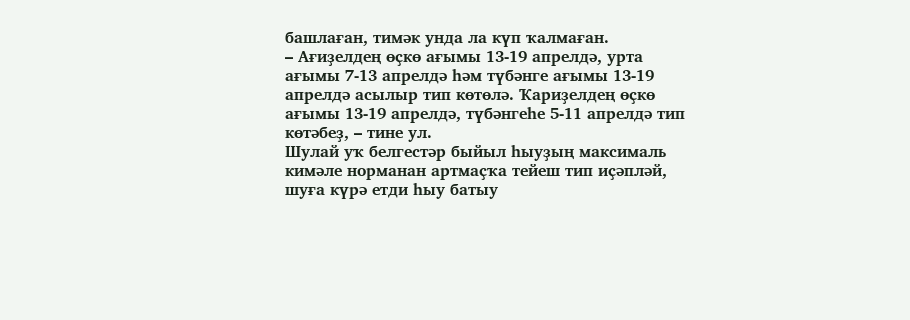башлаған, тимәк унда ла күп ҡалмаған.
– Ағиҙелдең өҫкө ағымы 13-19 апрелдә, урта ағымы 7-13 апрелдә һәм түбәнге ағымы 13-19 апрелдә асылыр тип көтөлә. Ҡариҙелдең өҫкө ағымы 13-19 апрелдә, түбәнгеһе 5-11 апрелдә тип көтәбеҙ, – тине ул.
Шулай уҡ белгестәр быйыл һыуҙың максималь кимәле норманан артмаҫҡа тейеш тип иҫәпләй, шуға күрә етди һыу батыу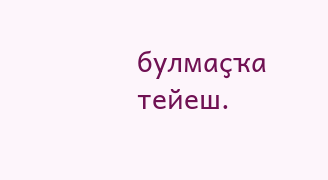булмаҫҡа тейеш.